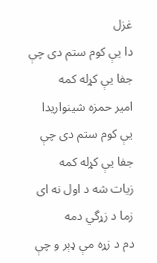غزل
دا يې کوم ستم دی چې جفا يې کړله کمه
امیر حمزه شینواریدا يې کوم ستم دی چې جفا يې کړله کمه
زيات شه د اول نه ای زما د زړگي دمه
دم د زړه مې ډېر و چې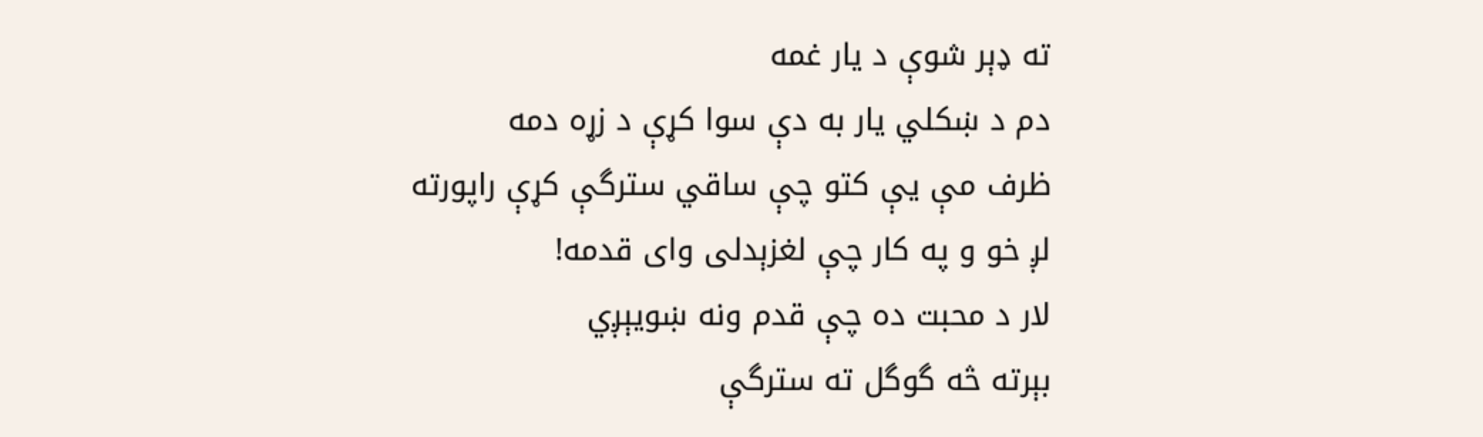ته ډېر شوې د يار غمه
دم د ښکلي يار به دې سوا کړې د زړه دمه
ظرف مې يې کتو چې ساقي سترگې کړې راپورته
لږ خو و په کار چې لغزېدلی وای قدمه!
لار د محبت ده چې قدم ونه ښويېږي
بېرته څه گوگل ته سترگې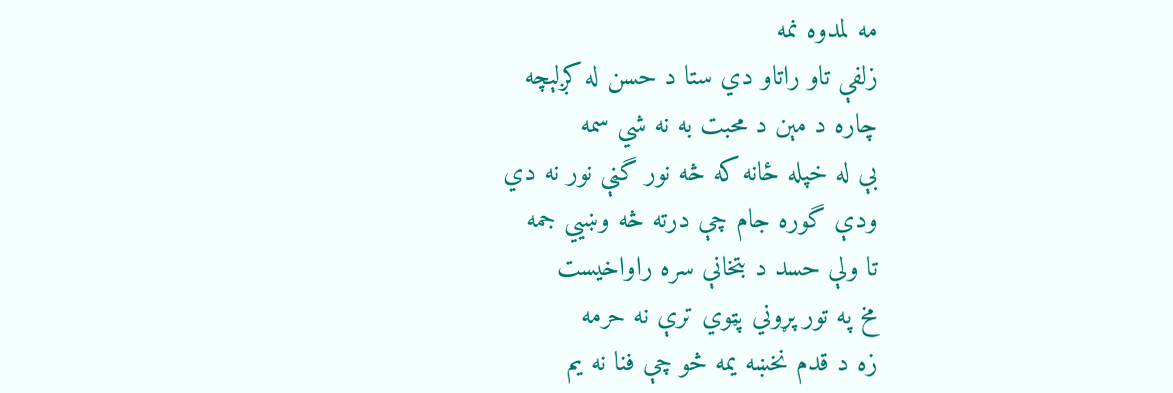مه لمدوه نمه
زلفې تاو راتاو دي ستا د حسن له کږلېچه
چاره د مېن د محبت به نه شي سمه
بې له خپله ځانه که څه نور گڼې نور نه دي
ودې گوره جام چې درته څه وښيي جمه
تا ولې حسد د بتخانې سره راواخيست
مخ په تور پړوني پټوي ترې نه حرمه
زه د قدم نخښه يمه څو چې فنا نه يم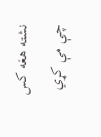نشته هغه کس چې مې کړي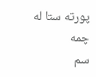پورته ستا له چمه
سم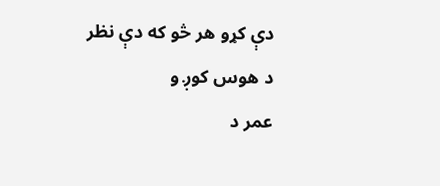دې کړو هر څو که دې نظر د هوس کوږ و
عمر د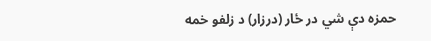حمزه دې شي در ځار (درزار) د زلفو خمه